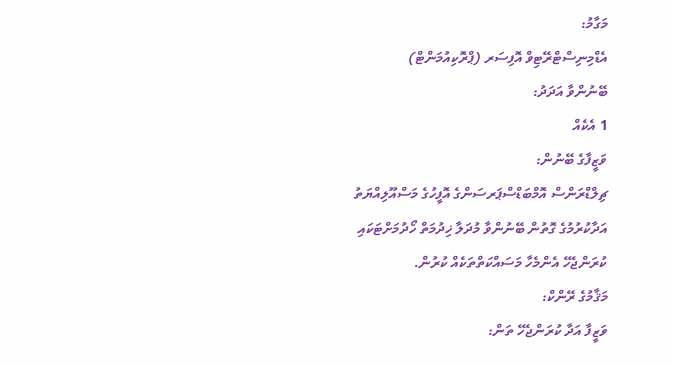މަގާމު:
އެޑްމިނިސްޓްރޭޓިވް އޮފިސަރ (ޕްރޮކިއުމަންޓް)
ބޭނުންވާ އަދަދު:
1 އެކެއް
ވަޒީފާގެ ބޭނުން:
ޗިލްޑްރަންސް އޮމްބަޑްސްޕަރސަންގެ އޮފީހުގެ މަސްއޫލިއްޔަތު އަދާކުރުމުގެ ގޮތުން ބޭނުންވާ މުދަލާ ޚިދުމަތް ހޯދުމަށްޓަކައި ކުރަންޖެހޭ އެންމެހާ މަސައްކަތްތަކެއް ކުރުން.
މަޤާމުގެ ރޭންކް:
ވަޒީފާ އަދާ ކުރަންޖެހޭ ތަން: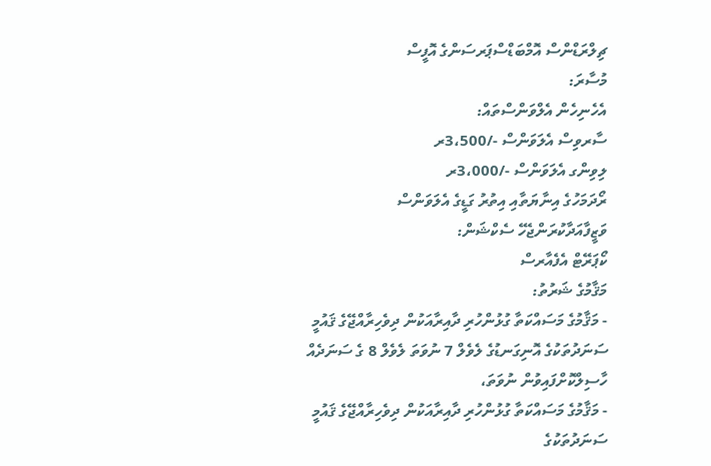ޗިލްރަޑްންސް އޮމްބަޑްސްޕަރސަންގެ އޮފީސް
މުސާރަ:
އެހެނިހެން އެލްވަންސްތައް:
ސާރވިސް އެލަވަންސް -/3،500ރ
ލިވިންގ އެލަވަންސް -/3،000ރ
ރޯދަމަހުގެ އިނާޔަތާއި އިތުރު ގަޑީގެ އެލަވަންސް
ވަޒީފާއަދާކުރަންޖެހޭ ސެކްޝަން:
ކޯޕަރޭޓް އެފެއާރސް
މަޤާމުގެ ޝަރުތު:
- މަޤާމުގެ މަސައްކަތާ ގުޅުންހުރި ދާއިރާއަކުން ދިވެހިރާއްޖޭގެ ޤައުމީ ސަނަދުތަކުގެ އޮނިގަނޑުގެ ލެވެލް 7 ނުވަތަ ލެވެލް 8 ގެ ސަނަދެއް ހާސިލްކޮށްފައިވުން ނުވަތަ،
- މަޤާމުގެ މަސައްކަތާ ގުޅުންހުރި ދާއިރާއަކުން ދިވެހިރާއްޖޭގެ ޤައުމީ ސަނަދުތަކުގެ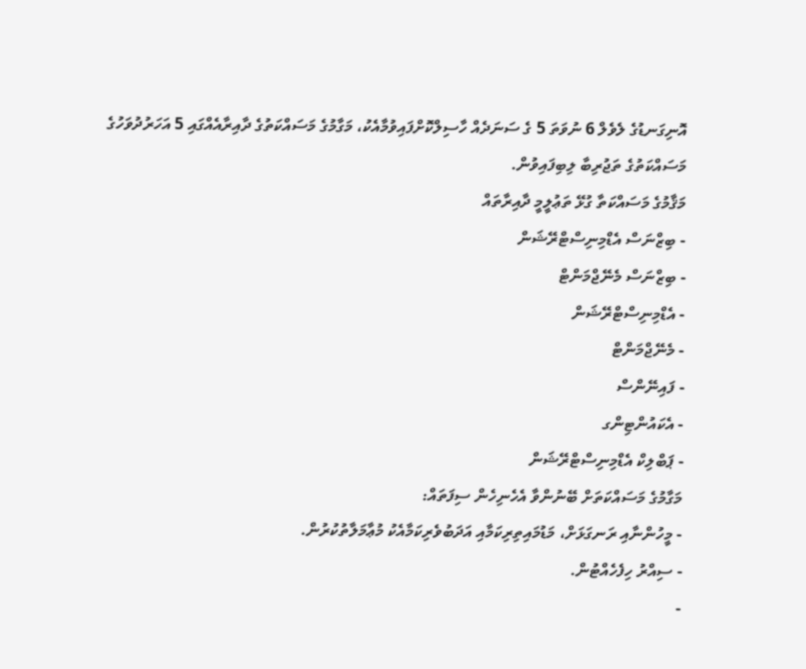އޮނިގަނޑުގެ ލެވެލް 6 ނުވަތަ 5 ގެ ސަނަދެއް ހާސިލްކޮށްފައިވުމާއެކު، މަގާމުގެ މަސައްކަތުގެ ދާއިރާއެއްގައި 5 އަހަރުދުވަހުގެ މަސައްކަތުގެ ތަޖުރިބާ ލިބިފައިވުން.
މަޤާމުގެ މަސައްކަތާ ގުޅޭ ތަޢުލީމީ ދާއިރާތައް
- ބިޒްނަސް އެޑްމިނިސްޓްރޭޝަން
- ބިޒްނަސް މެނޭޖްމަންޓް
- އެޑްމިނިސްޓްރޭޝަން
- މެނޭޖްމަންޓް
- ފައިނޭންސް
- އެކައުންޓިންގ
- ޕަބްލިކް އެޑްމިނިސްޓްރޭޝަން
މަގާމުގެ މަސައްކަތަށް ބޭނުންވާ އެހެނިހެން ސިފަތައް:
- މީހުންނާއި ރަނގަޅަށް، މަޑުމައިތިރިކަމާއި އަދަބުވެރިކަމާއެކު މުޢާމަލާތުކުރުން.
- ސިއްރު ހިފެހެއްޓުން.
-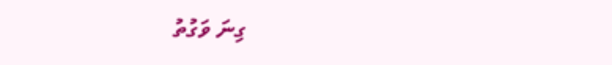ގިނަ ވަގުތު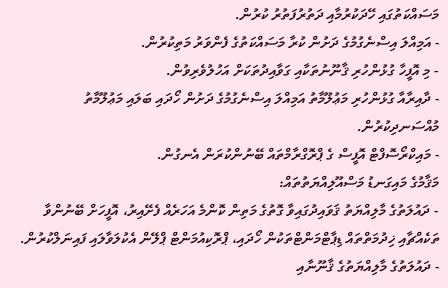މަސައްކަތުގައި ހޭދަކުރުމާއި ދަތުރުފަތުރު ކުރުން.
- އަމިއްލަ އިސްނެގުމުގެ ދަށުން ކުރާ މަސައްކަތުގެ ފެންވަރު މަތިކުރުން.
- މި އޮފީހާ ގުޅުންހުރި ޤާނޫނުތަކާއި ގަވާއިދުތަކަށް އަހުލުވެރިވުން.
- ދާއިރާއާ ގުޅުންހުރި މަޢުލޫމާތު އަމިއްލަ އިސްނެގުމުގެ ދަށުން ހޯދައި ބަލައި މަޢުލޫމާތު މުއްސަނދިކުރުން.
- މައިކްރޯސޮފްޓް އޮފީސް ގެ ޕްރޮގްރާމްތައް ބޭނުންކުރަން އެނގުން.
މަޤާމުގެ މައިގަނޑު މަސްއޫލިއްޔަތުތައް:
- ދައުލަތުގެ މާލިއްޔަތު ޤަވައިދުގައިވާ ގޮތުގެ މަތިން ކޮންމެ އަހަރެއް ފެށޭއިރު، އޮފީހަށް ބޭނުންވާ ތަކެއްޗާއި ޚިދުމަތްތައް ޑިޕާޓްމަންޓްތަކުން ހޯދައި، ޕްރޮކިއުމަންޓް ޕްލޭން އެކުލަވާލައި ފައިނަލްކުރުން.
- ދައުލަތުގެ މާލިއްޔަތުގެ ޤާނޫނާއި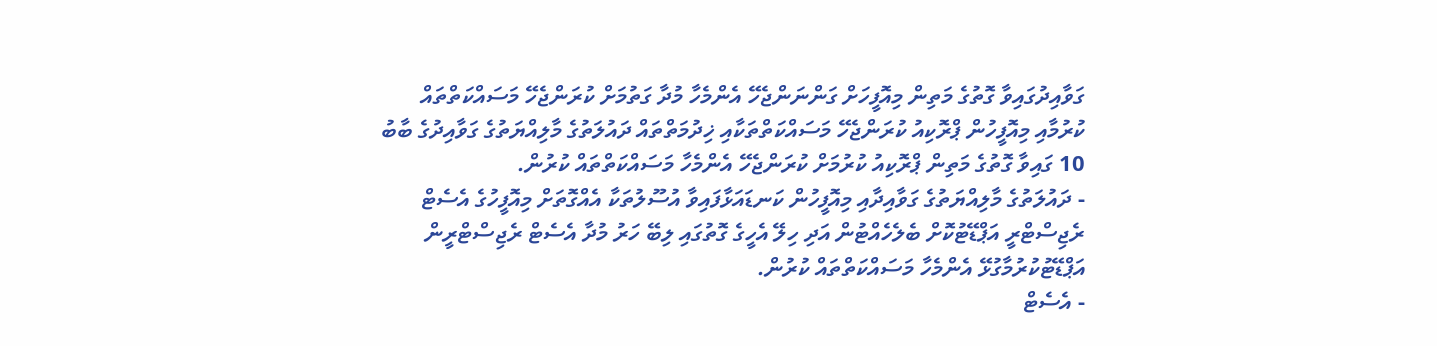ގަވާއިދުގައިވާ ގޮތުގެ މަތިން މިއޮފީހަށް ގަންނަންޖެހޭ އެންމެހާ މުދާ ގަތުމަށް ކުރަންޖެހޭ މަސައްކަތްތައް ކުރުމާއި މިއޮފީހުން ޕްރޮކިއު ކުރަންޖެހޭ މަސައްކަތްތަކާއި ޚިދުމަތްތައް ދައުލަތުގެ މާލިއްޔަތުގެ ގަވާއިދުގެ ބާބު 10 ގައިވާ ގޮތުގެ މަތިން ޕްރޮކިއު ކުރުމަށް ކުރަންޖެހޭ އެންމެހާ މަސައްކަތްތައް ކުރުން.
- ދައުލަތުގެ މާލިއްޔަތުގެ ގަވާއިދާއި މިއޮފީހުން ކަނޑައަޅާފައިވާ އުސޫލުތަކާ އެއްގޮތަށް މިއޮފީހުގެ އެސެޓް ރެޖިސްޓްރީ އަޕްޑޭޓުކޮށް ބެލެހެއްޓުން އަދި ހިލޭ އެހީގެ ގޮތުގައި ލިބޭ ހަރު މުދާ އެސެޓް ރެޖިސްޓްރީން އަޕްޑޭޓުކުރުމާގުޅޭ އެންމެހާ މަސައްކަތްތައް ކުރުން.
- އެސެޓް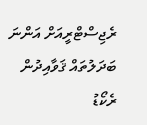ރެޖިސްޓްރީއަށް އަންނަ ބަދަލުތައް ޤަވާއިދުން ރެކޯޑު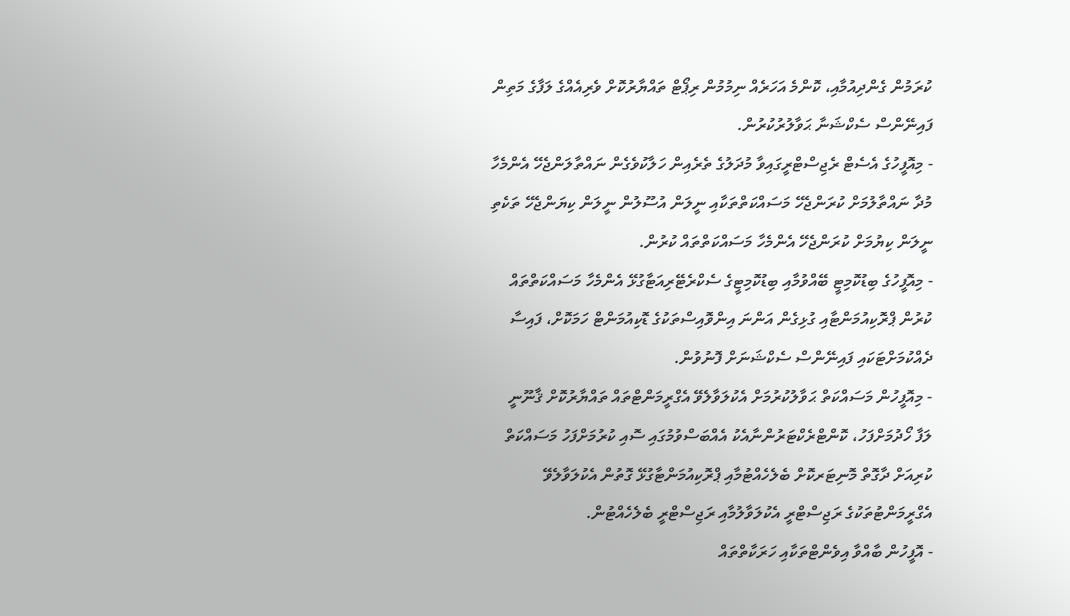ކުރަމުން ގެންދިއުމާއި، ކޮންމެ އަހަރެއް ނިމުމުން ރިޕޯޓް ތައްޔާރުކޮށް ވެރިއެއްގެ ލަފާގެ މަތިން ފައިނޭންސް ސެކްޝަނާ ޙަވާލުރުކުރުން.
- މިއޮފީހުގެ އެސެޓް ރެޖިސްޓްރީގައިވާ މުދަލުގެ ތެރެއިން ހަލާކުވެގެން ނައްތާލަންޖެހޭ އެންމެހާ މުދާ ނައްތާލުމަށް ކުރަންޖެހޭ މަސައްކަތްތަކާއި ނީލަން އުސޫލުން ނީލަން ކިޔަންޖެހޭ ތަކެތި ނީލަން ކިޔުމަށް ކުރަންޖެހޭ އެންމެހާ މަސައްކަތްތައް ކުރުން.
- މިއޮފީހުގެ ބިޑުކޮމިޓީ ބޭއްވުމާއި ބިޑުކޮމިޓީގެ ސެކްރެޓޭރިއަޓާގުޅޭ އެންމެހާ މަސައްކަތްތައް ކުރުން ޕްރޮކިއުމަންޓާއި ގުޅިގެން އަންނަ އިންވޮއިސްތަކުގެ ޑޮކިއުމަންޓް ހަމަކޮށް، ފައިސާ ދެއްކުމަށްޓަކައި ފައިނޭންސް ސެކްޝަނަށް ފޮނުވުން.
- މިއޮފީހުން މަސައްކަތް ޙަވާލުކުރުމަށް އެކުލަވާލެވޭ އެގްރީމަންޓްތައް ތައްޔާރުކޮށް ޤާނޫނީ ލަފާ ހޯދުމަށްފަހު، ކޮންޓްރެކްޓަރުންނާއެކު އެއްބަސްވުމުގައި ސޮއި ކުރުމަށްފަހު މަސައްކަތް ކުރިއަށް ދާގޮތް މޮނިޓަރކޮށް ބެލެހެއްޓުމާއި ޕްރޮކިއުމަންޓާގުޅޭ ގޮތުން އެކުލަވާލެވޭ އެގްރީމަންޓުތަކުގެ ރަޖިސްޓްރީ އެކުލަވާލުމާއި ރަޖިސްޓްރީ ބެލެހެއްޓުން.
- އޮފީހުން ބާއްވާ އިވެންޓްތަކާއި ހަރަކާތްތައް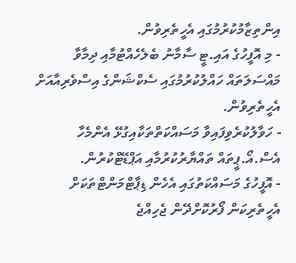އިންތިޒާމުކުރުމުގައި އެހީތެރިވުން.
- މި އޮފީހުގެ އައި.ޓީ ސާމާނު ބެލެހެއްޓުމާއި ދިމާވާ މައްސަލަތައް ހައްލުކުރުމުގައި ސެކްޝަންގެ އިސްވެރިއާއަށް އެހީތެރިވުން.
- ހަވާލުކުރެވިފައިވާ މަސައްކަތްތަކާއިގުޅޭ އެންމެހާ އެސް.އޯ.ޕީތައް ތައްޔާރުކުރުމާއި އަޕްޑޭޓްކުރުން.
- އޮފީހުގެ މަސައްކަތުގައި އެހެން ޑިޕާޓްމަންޓްތަކަށް އެހީތެރިކަން ފޯރުކޮށްދޭން ޖެހިއްޖެ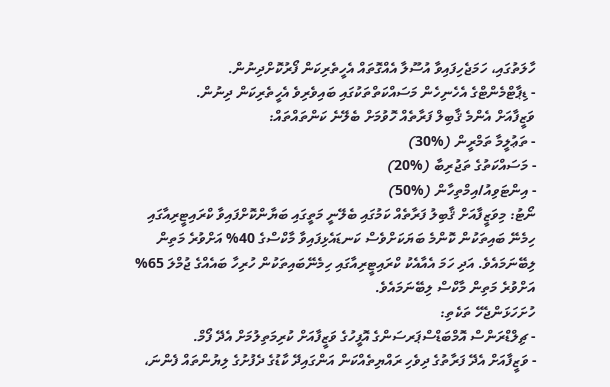ހާލަތުގައި، ހަމަޖެހިފައިވާ އުސޫލާ އެއްގޮތައް އެހީތެރިކަން ފޯރުކޮށްދިނުން.
- ޑިޕާޓްމެންޓްގެ އެހެނިހެން މަސައްކަތްތަކުގައި ބައިވެރިވެ އެހީތެރިކަން ދިނުން.
ވަޒީފާއަށް އެންމެ ޤާބިލް ފަރާތެއް ހޮވުމަށް ބެލޭނެ ކަންތައްތައް:
- ތަޢުލީމާ ތަމްރީން (%30)
- މަސައްކަތުގެ ތަޖުރިބާ (%20)
- އިންޓަވިއު/އިމްތިހާން (%50)
ނޯޓު: މިވަޒީފާއަށް ޤާބިލު ފަރާތެއް ކަމުގައި ބެލޭނީ މަތީގައި ބަޔާންކޮށްފައިވާ ކްރައިޓީރިއާގައި ހިމެނޭ ބައިތަކުން ކޮންމެ ބަޔަކަށްވެސް ކަނޑައެޅިފައިވާ މާކްސްގެ 40% އަށްވުރެ މަތިން ލިބޭނަމައެވެ. އަދި ހަމަ އެއާއެކު ކްރައިޓީރިއާގައި ހިމެނޭބައިތަކުން ހުރިހާ ބައެއްގެ ޖުމްލަ 65% އަށްވުރެ މަތިން މާކްސް ލިބޭނަމައެވެ.
ހުށަހަޅަންޖެހޭ ތަކެތި:
- ޗިލްޑްރަންސް އޮމްބަޑްސްޕަރސަންގެ އޮފީހުގެ ވަޒީފާއަށް ކުރިމަތިލުމަށް އެދޭ ފޯމް.
- ވަޒީފާއަށް އެދޭ ފަރާތުގެ ދިވެހި ރައްޔިތެއްކަން އަންގައިދޭ ކާޑުގެ ދެފުށުގެ ލިޔުންތައް ފެންނަ،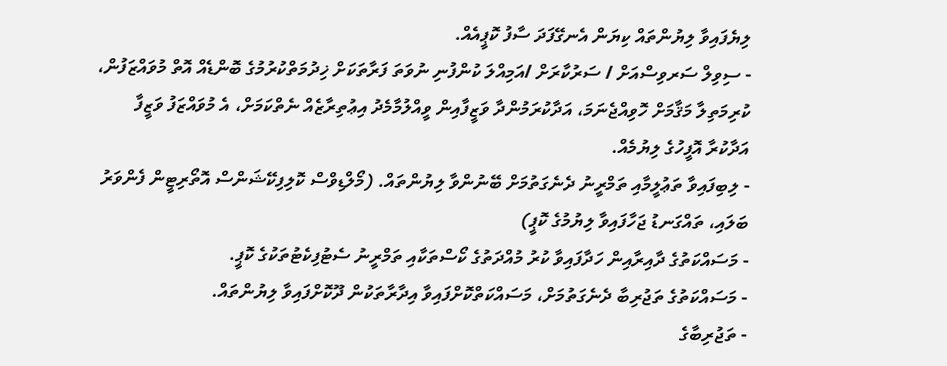ލިޔެފައިވާ ލިޔުންތައް ކިޔަން އެނގޭފަދަ ސާފު ކޮޕީއެއް.
- ސިވިލް ސަރވިސްއަށް / ސަރުކާރަށް /އަމިއްލަ ކުންފުނި ނުވަތަ ފަރާތަކަށް ޚިދުމަތްކުރުމުގެ ބޮންޑެއް އޮތް މުވައްޒަފުން، ކުރިމަތިލާ މަޤާމަށް ހޮވިއްޖެނަމަ، އަދާކުރަމުންދާ ވަޒީފާއިން ވީއްލުމާމެދު އިޢުތިރާޒެއް ނެތްކަމަށް، އެ މުވައްޒަފު ވަޒީފާ އަދާކުރާ އޮފީހުގެ ލިޔުމެއް.
- ލިބިފައިވާ ތަޢުލީމާއި ތަމްރީނު ދެނެގަތުމަށް ބޭނުންވާ ލިޔުންތައް. (މޯލްޑިވްސް ކޮލިފިކޭޝަންސް އޮތޯރިޓީން ފެންވަރު ބަލައި، ތައްގަނޑު ޖަހާފައިވާ ލިޔުމުގެ ކޮޕީ)
- މަސައްކަތުގެ ދާއިރާއިން ހަދާފައިވާ ކުރު މުއްދަތުގެ ކޯސްތަކާއި ތަމްރީނު ސެޓުފިކެޓުތަކުގެ ކޮޕީ.
- މަސައްކަތުގެ ތަޖުރިބާ ދެނެގަތުމަށް، މަސައްކަތްކޮށްފައިވާ އިދާރާތަކުން ދޫކޮށްފައިވާ ލިޔުންތައް.
- ތަޖުރިބާގެ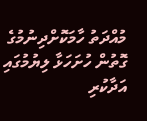މުއްދަތު ހާމަކޮށްދިނުމުގެ ގޮތުން ހުށަހަޅާ ލިޔުމުގައި އަދާކުރި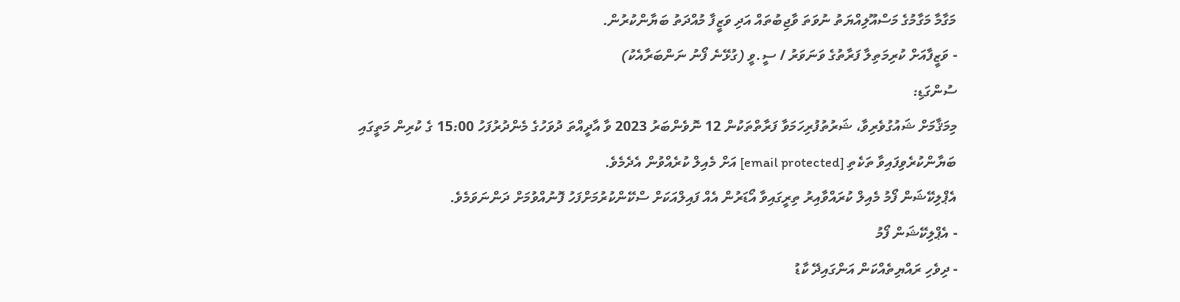މަގާމާ މަގާމުގެ މަސްއޫލިއްޔަތު ނުވަތަ ވާޖިބުތައް އަދި ވަޒީފާ މުއްދަތު ބަޔާންކުރުން.
- ވަޒީފާއަށް ކުރިމަތިލާ ފަރާތުގެ ވަނަވަރު / ސީ.ވީ (ގުޅޭނެ ފޯނު ނަންބަރާއެކު)
ސުންގަޑި:
މިމަޤާމަށް ޝައުގުވެރިވާ، ޝަރުތުފުރިހަމަވާ ފަރާތްތަކުން 12 ނޮވެންބަރު 2023 ވާ އާދީއްތަ ދުވަހުގެ މެންދުރުފަހު 15:00 ގެ ކުރިން މަތީގައި ބަޔާންކުރެވިފައިވާ ތަކެތި [email protected] އަށް މެއިލް ކުރެއްވުން އެދެމެވެ.
އެޕްލިކޭޝަން ފޯމު މެއިލް ކުރައްވާއިރު ތިރީގައިވާ އޯޑަރުން އެއް ފައިލްއަކަށް ސްކޭންކުރުމަށްފަހު ފޮނުއްވުމަށް ދަންނަވަމެވެ.
- އެޕްލިކޭޝަން ފޯމު
- ދިވެހި ރައްޔިތެއްކަން އަންގައިދޭ ކާޑު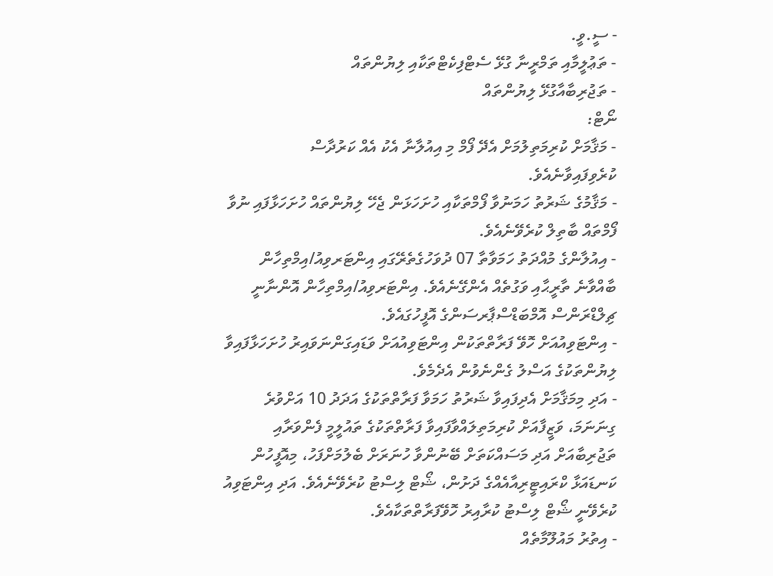- ސީ.ވީ.
- ތަޢުލީމާއި ތަމްރީނާ ގުޅޭ ސެޓްފިކެޓްތަކާއި ލިޔުންތައް
- ތަޖުރިބާއާގުޅޭ ލިޔުންތައް
ނޯޓް:
- މަޤާމަށް ކުރިމަތިލުމަށް އެދޭ ފޯމް މި އިއުލާނާ އެކު އެއް ކަރުދާސް ކުރެވިފައިވާނެއެވެ.
- މަޤާމުގެ ޝަރުތު ހަމަނުވާ ފޯމްތަކާއި ހުށަހަޅަން ޖެހޭ ލިޔުންތައް ހުށަހަޅާފައި ނުވާ ފޯމްތައް ބާތިލް ކުރެވޭނެއެވެ.
- އިއުލާންގެ މުއްދަތު ހަމަވާތާ 07 ދުވަހުގެތެރޭގައި އިންޓަރވިއު/އިމްތިހާން ބާއްވާނެ ތާރީޙާއި ވަގުތެއް އެންގޭނެއެވެ. އިންޓަރވިއު/އިމްތިހާން އޮންނާނީ ޗިލްޑްރަންސް އޮމްބަޑްސްޕާރސަންގެ އޮފީހުގައެވެ.
- އިންޓަވިއުއަށް ހޮވޭ ފަރާތްތަކުން އިންޓަވިއުއަށް ވަޑައިގަންނަވައިރު ހުށަހަޅާފައިވާ ލިޔުންތަކުގެ އަސްލު ގެންނެވުން އެދެމެވެ.
- އަދި މިމަޤާމަށް އެދިފައިވާ ޝަރުތު ހަމަވާ ފަރާތްތަކުގެ އަދަދު 10 އަށްވުރެ ގިނަނަމަ، ވަޒީފާއަށް ކުރިމަތިލައްވާފައިވާ ފަރާތްތަކުގެ ތައުލީމީ ފެންވަރާއި ތަޖުރިބާއަށް އަދި މަސައްކަތަށް ބޭނުންވާ ހުނަރަށް ބެލުމަށްފަހު، މިއޮފީހުން ކަނޑައަޅާ ކްރައިޓީރިއާއެއްގެ ދަށުން، ޝޯޓް ލިސްޓު ކުރެވޭނެއެވެ. އަދި އިންޓަވިއު ކުރެވޭނީ ޝޯޓް ލިސްޓު ކުރާއިރު ހޮވޭފަރާތްތަކާއެވެ.
- އިތުރު މައުލޫމާތެއް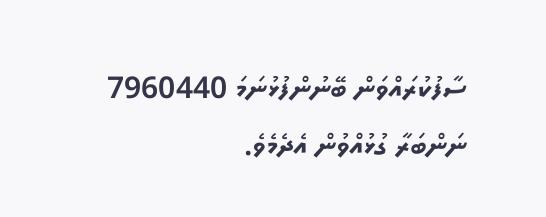ސާފުކުރައްވަން ބޭނުންފުޅުނަމަ 7960440 ނަންބަރާ ގުޅުއްވުން އެދެމެވެ.